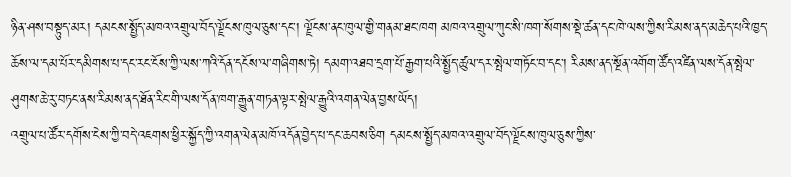ཉིན་ཤས་བསྟུད་མར། དམངས་སྤྱོད་མཁའ་འགྲུལ་བོད་ལྗོངས་ཁུལ་ཅུས་དང་། ལྗོངས་ནང་ཁུལ་གྱི་གནམ་ཐང་ཁག མཁའ་འགྲུལ་ཀུང་སི་ཁག་སོགས་སྡེ་ཚན་དང་ཁེ་ལས་ཀྱིས་རིམས་ནད་མཆེད་པའི་ཁྱད་ཆོས་ལ་དམ་པོར་དམིགས་པ་དང་རང་ངོས་ཀྱི་ལས་ཀའི་དོན་དངོས་ལ་གཞིགས་ཏེ། དམག་འཐབ་དྲག་པོ་རྒྱག་པའི་སྤྱོད་ཚུལ་དར་སྤེལ་གཏོང་བ་དང་། རིམས་ནད་སྔོན་འགོག་ཚོད་འཛིན་ལས་དོན་སྤེལ་ཤུགས་ཆེ་རུ་བཏང་ནས་རིམས་ནད་ཐོན་རིང་གི་ལས་དོན་ཁག་རྒྱུན་གཏན་ལྟར་སྤེལ་རྒྱུའི་འགན་ལེན་བྱས་ཡོད།
འགྲུལ་པ་ཚོར་དགོས་ངེས་ཀྱི་བདེ་འཇགས་ཕྱིར་སྐྱོད་ཀྱི་འགན་ལེན་མཁོ་འདོན་བྱེད་པ་དང་ཆབས་ཅིག དམངས་སྤྱོད་མཁའ་འགྲུལ་བོད་ལྗོངས་ཁུལ་ཅུས་ཀྱིས་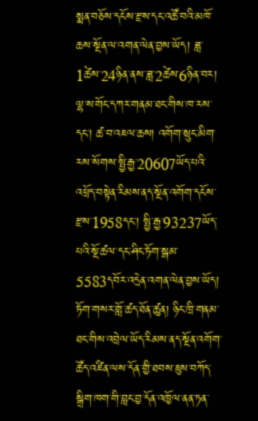སྨན་བཅོས་དངོས་རྫས་དང་འཚོ་བའི་མཁོ་ཆས་སྔོན་ལ་འགན་ལེན་བྱས་ཡོད། ཟླ་1ཚེས་24ཉིན་ནས་ཟླ་2ཚེས་6ཉིན་བར། ལྷ་ས་གོང་དཀར་གནམ་ཐང་གིས་ཁ་རས་དང་། ཚ་བ་འཇལ་ཆས། འགོག་སྲུང་མིག་རས་སོགས་སྤྱི་རྒྱ་20607ཡོད་པའི་འཕྲོད་བསྟེན་རིམས་ནད་སྔོན་འགོག་དངོས་རྫས་1958དང་། སྤྱི་རྒྱ་93237ཡོད་པའི་སྔོ་ཚལ་དང་ཤིང་ཏོག་སྒམ་5583དབོར་འདྲེན་འགན་ལེན་བྱས་ཡོད།
ཏོག་གསར་གློ་ཚད་ཐོན་ཚུན། ཉིང་ཁྲི་གནམ་ཐང་གིས་འབྲེལ་ཡོད་རིམས་ནད་སྔོན་འགོག་ཚོད་འཛིན་ལས་དོན་གྱི་ཐབས་ཇུས་བཀོད་སྒྲིག་ཁག་གི་བླང་བྱ་དོན་འཁྱོལ་ནན་ཏན་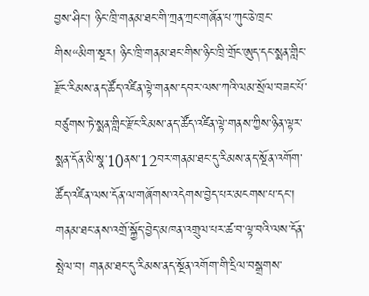བྱས་ཤིང་། ཉིང་ཁྲི་གནམ་ཐང་གི་ཀྲན་ཀྲང་གཞོན་པ་ཀུང་ཅེ་ཁྲང་གིས“མིག་སྔར། ཉིང་ཁྲི་གནམ་ཐང་གིས་ཉིང་ཁྲི་གྲོང་ཨུད་དང་སྨན་གླིང་རྫོང་རིམས་ནད་ཚོད་འཛིན་ལྟེ་གནས་དབར་ལས་ཀའི་ལམ་སྲོལ་བཟང་པོ་བཙུགས་ཏེ་སྨན་གླིང་རྫོང་རིམས་ནད་ཚོད་འཛིན་ལྟེ་གནས་ཀྱིས་ཉིན་ལྟར་སྨན་དོན་མི་སྣ་10ནས་12བར་གནམ་ཐང་དུ་རིམས་ནད་སྔོན་འགོག་ཚོད་འཛིན་ལས་དོན་ལ་གཞོགས་འདེགས་བྱེད་པར་མངགས་པ་དང་། གནམ་ཐང་ནས་འགྲོ་སྐྱོད་བྱེད་མཁན་འགྲུལ་པར་ཚ་བ་ལྟ་བའི་ལས་དོན་སྤེལ་བ། གནམ་ཐང་དུ་རིམས་ནད་སྔོན་འགོག་གི་དྲིལ་བསྒྲགས་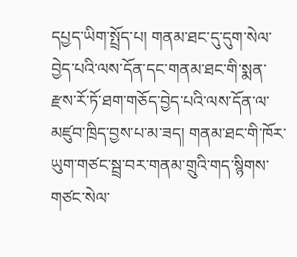དཔྱད་ཡིག་སྤྲོད་པ། གནམ་ཐང་དུ་དུག་སེལ་བྱེད་པའི་ལས་དོན་དང་གནམ་ཐང་གི་སྨན་རྫས་རོ་ཏོ་ཐག་གཅོད་བྱེད་པའི་ལས་དོན་ལ་མཛུབ་ཁྲིད་བྱས་པ་མ་ཟད། གནམ་ཐང་གི་ཁོར་ཡུག་གཙང་སྦྲ་བར་གནམ་གྲུའི་གད་སྙིགས་གཙང་སེལ་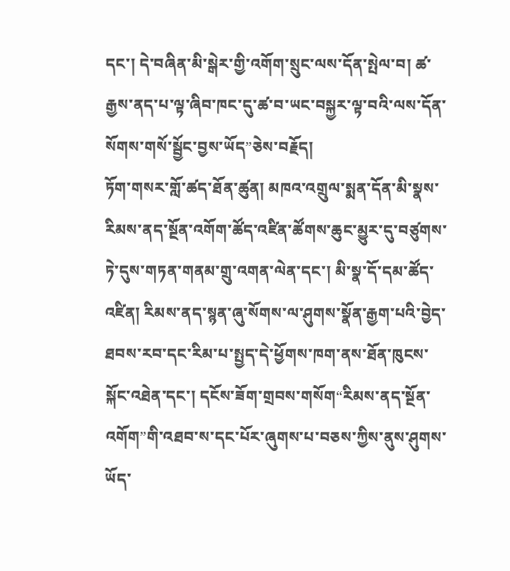དང་། དེ་བཞིན་མི་སྒེར་གྱི་འགོག་སྲུང་ལས་དོན་སྤེལ་བ། ཚ་རྒྱས་ནད་པ་ལྟ་ཞིབ་ཁང་དུ་ཚ་བ་ཡང་བསྐྱར་ལྟ་བའི་ལས་དོན་སོགས་གསོ་སྦྱོང་བྱས་ཡོད”ཅེས་བརྗོད།
ཏོག་གསར་གློ་ཚད་ཐོན་ཚུན། མཁའ་འགྲུལ་སྨན་དོན་མི་སྣས་རིམས་ནད་སྔོན་འགོག་ཚོད་འཛིན་ཚོགས་ཆུང་མྱུར་དུ་བཙུགས་ཏེ་དུས་གཏན་གནམ་གྲུ་འགན་ལེན་དང་། མི་སྣ་དོ་དམ་ཚོད་འཛིན། རིམས་ནད་སྙན་ཞུ་སོགས་ལ་ཤུགས་སྣོན་རྒྱག་པའི་བྱེད་ཐབས་རབ་དང་རིམ་པ་སྤྱད་དེ་ཕྱོགས་ཁག་ནས་ཐོན་ཁུངས་སྐོང་འཐེན་དང་། དངོས་ཟོག་གྲབས་གསོག“རིམས་ནད་སྔོན་འགོག”གི་འཐབ་ས་དང་པོར་ཞུགས་པ་བཅས་ཀྱིས་ནུས་ཤུགས་ཡོད་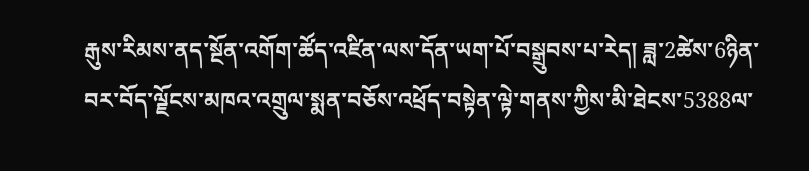རྒུས་རིམས་ནད་སྔོན་འགོག་ཚོད་འཛིན་ལས་དོན་ཡག་པོ་བསྒྲུབས་པ་རེད། ཟླ་2ཚེས་6ཉིན་བར་བོད་ལྗོངས་མཁའ་འགྲུལ་སྨན་བཅོས་འཕྲོད་བསྟེན་ལྟེ་གནས་ཀྱིས་མི་ཐེངས་5388ལ་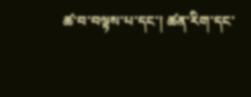ཚ་བ་བལྟས་པ་དང་། ཚན་རིག་དང་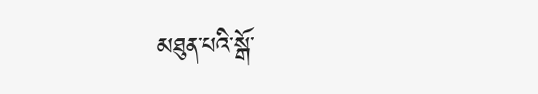མཐུན་པའི་སྒོ་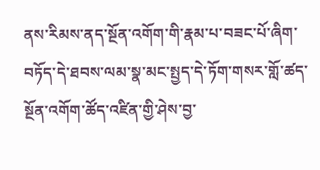ནས་རིམས་ནད་སྔོན་འགོག་གི་རྣམ་པ་བཟང་པོ་ཞིག་བཏོད་དེ་ཐབས་ལམ་སྣ་མང་སྤྱད་དེ་ཏོག་གསར་གློ་ཚད་སྔོན་འགོག་ཚོད་འཛིན་གྱི་ཤེས་བྱ་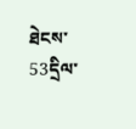ཐེངས་53དྲིལ་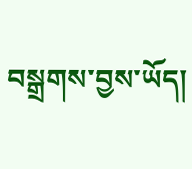བསྒྲགས་བྱས་ཡོད།